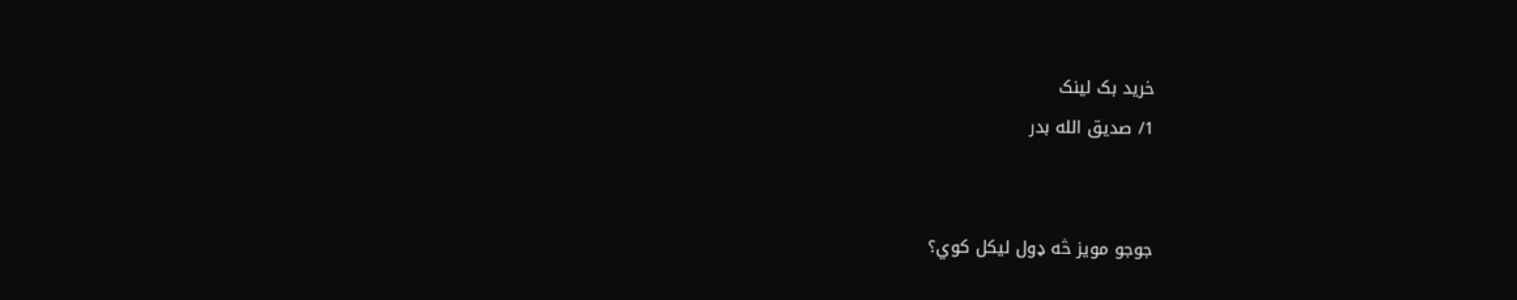خرید بک لینک
1/ صديق الله بدر


جوجو مویز څه ډول لیکل کوي؟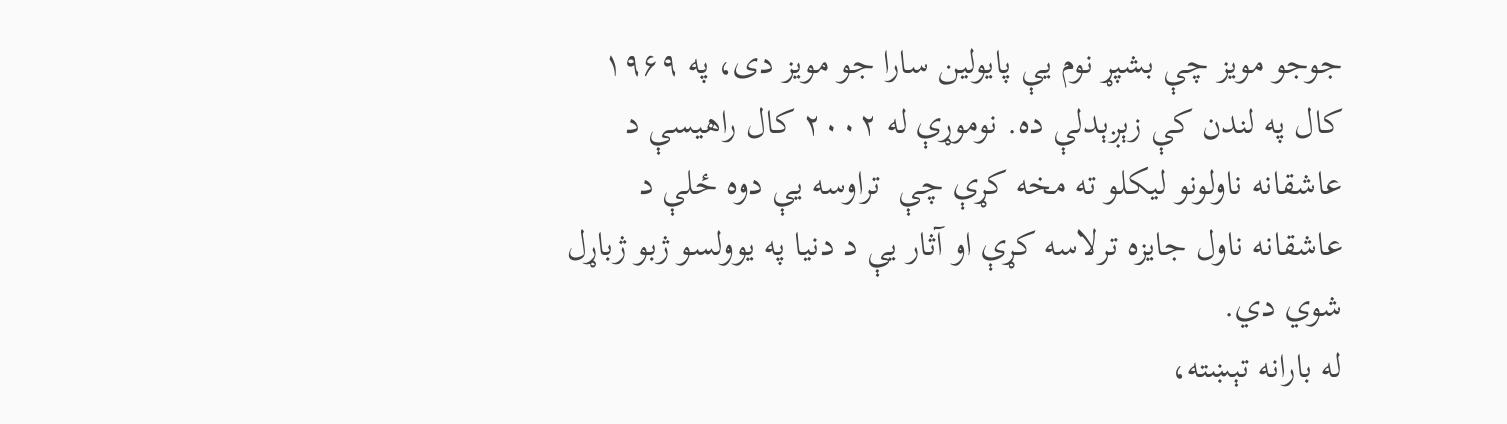جوجو مویز چې بشپړ نوم يې پايولین سارا جو مویز دی، په ۱۹۶۹ کال په لندن کې زېږېدلې ده. نوموړې له ۲۰۰۲ کال راهیسې د عاشقانه ناولونو لیکلو ته مخه کړې چې  تراوسه يې دوه ځلې د عاشقانه ناول جایزه ترلاسه کړې او آثار يې د دنیا په یوولسو ژبو ژباړل شوي دي.
له بارانه تېښته،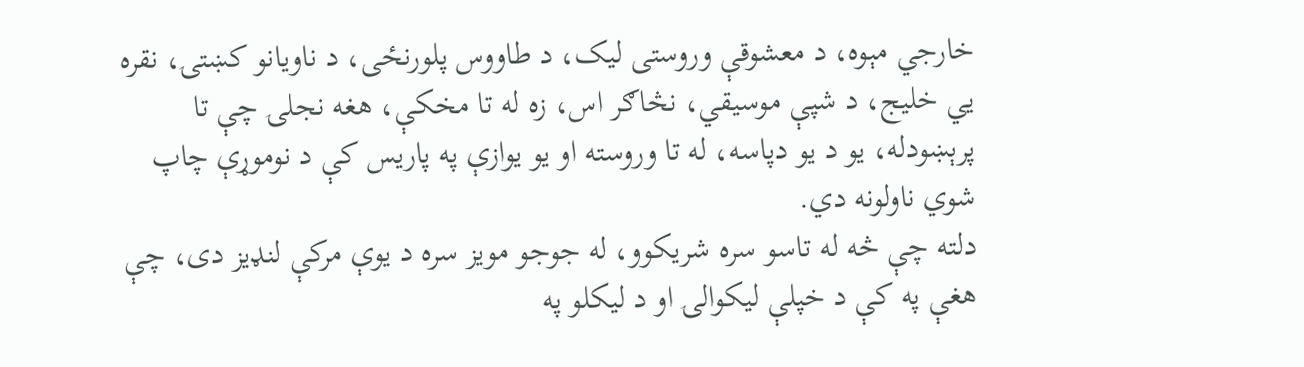خارجي مېوه، د معشوقې وروستی لیک، د طاووس پلورنځی، د ناویانو کښتۍ، نقره يي خلیج، د شپې موسیقي، نڅاګر اس، زه له تا مخکې، هغه نجلۍ چې تا پرېښودله، یو د یو دپاسه، له تا وروسته او یو یوازې په پاریس کې د نوموړې چاپ شوي ناولونه دي.
دلته چې څه له تاسو سره شریکوو، له جوجو مویز سره د یوې مرکې لنډيز دی، چې هغې په کې د خپلې لیکوالۍ او د لیکلو په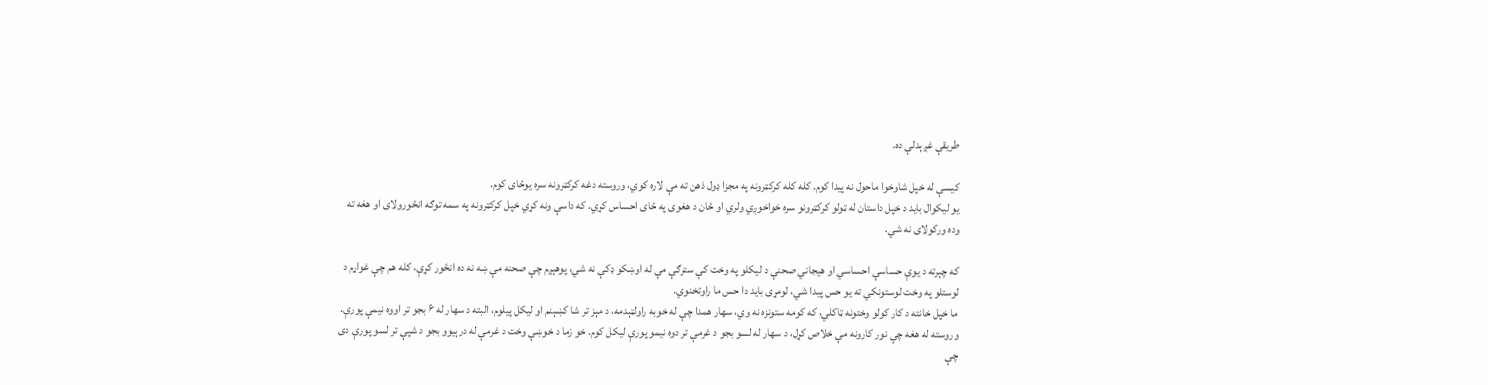طریقې غږېدلې ده.

کیسې له خپل شاوخوا ماحول نه پیدا کوم. کله کله کرکټرونه په مجزا ډول ذهن ته مې لاره کوي، وروسته دغه کرکټرونه سره یوځای کوم.
یو لیکوال باید د خپل داستان له ټولو کرکټرونو سره خواخوږي ولري او ځان د هغوی په ځای احساس کړي. که داسې ونه کړي خپل کرکټرونه په سمه توګه انځورولای او هغه ته وده ورکولای نه شي.

که چېرته د یوې حساسې احساسي او هیجاني صحنې د لیکلو په وخت کې سترګې مې له اوښکو ډکې نه شي، پوهېږم چې صحنه مې ښه نه ده انځور کړې، کله هم چې غواړم د لوستلو په وخت لوستونکي ته یو حس پیدا شي، لومړی باید دا حس ما راوتخنوي.
ما خپل خانته د کار کولو وختونه ټاکلي، که کومه ستونزه نه وي، سهار همدا چې له خوبه راولټېدمه، د مېز تر شا کښېنم او لیکل پيلوم، البته د سهار له ۶ بجو تر اووه نیمې پورې. وروسته له هغه چې نور کارونه مې خلاص کړل، د سهار له لسو بجو د غرمې تر دوه نیمو پورې لیکل کوم. خو زما د خوښې وخت د غرمې له درېیوو بجو د شپې تر لسو پورې دی چې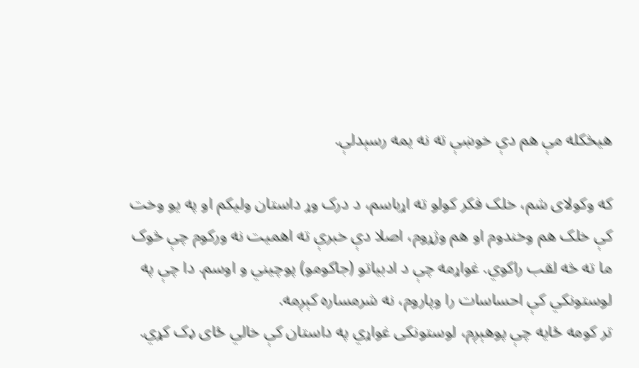هيڅکله مې هم دې خوښې ته نه یمه رسېدلې.

که وکولای شم، خلک فکر کولو ته اړباسم، د درک وړ داستان ولیکم او په یو وخت کې خلک هم وخندوم او هم وژړوم، اصلا دې خبرې ته اهمیت نه ورکوم چې څوک ما ته څه لقب راکوي. غواړمه چې د ادبیاتو (جاکومو) پوچيني و اوسم. دا چې په لوستونکي کې احساسات را وپاروم، نه شرمساره کېږمه.
تر کومه ځایه چې پوهېږم، لوستونکی غواړي په داستان کې خالي ځای ډک کړي.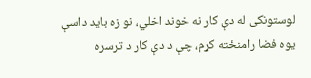لوستونکی له دې کار نه خوند اخلي، نو زه باید داسې یوه فضا رامنځته کړم، چې د دې کار د ترسره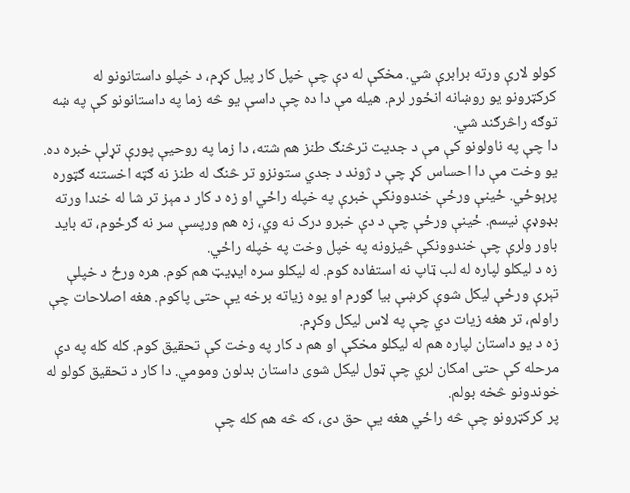کولو لارې ورته برابرې شي. مخکې له دې چې خپل کار پیل کړم، د خپلو داستانونو له کرکټرونو یو روښانه انځور لرم. هیله مې دا ده چې داسې يو څه زما په داستانونو کې په ښه توګه راڅرګند شي.
دا چې په ناولونو کې مې د جدیت ترڅنګ طنز هم شته، دا زما په روحيې پورې تړلې خبره ده. یو وخت مې دا احساس کړ چې د ژوند د جدي ستونزو تر څنګ له طنز نه ګټه اخستنه ګټوره پرېوځي. ځينې ورځې خندوونکې خبرې په خپله راځي او زه د کار د مېز تر شا له خندا ورته بډوډې نیسم. ځينې ورځې چې د دې خبرو درک نه وي، زه هم ورپسې سر نه ګرځوم، ته باید باور ولرې چې خندوونکې څيزونه په خپل وخت په خپله راځي.
زه د لیکلو لپاره له لب ټاپ نه استفاده کوم. له لیکلو سره ايډيټ هم کوم. هره ورځ د خپلې تېرې ورځې لیکل شوې کرښې بیا ګورم او یوه زیاته برخه يې حتی پاکوم. هغه اصلاحات چې راولم، تر هغه زیات دي چې په لاس لیکل وکړم.
زه د يو داستان لپاره هم له لیکلو مخکې او هم د کار په وخت کې تحقیق کوم. کله کله په دې مرحله کې حتی امکان لري چې ټول لیکل شوی داستان بدلون ومومي. دا کار د تحقیق کولو له خوندونو څخه بولم.
پر کرکټرونو چې څه راځي هغه يې حق دی، که څه هم کله چې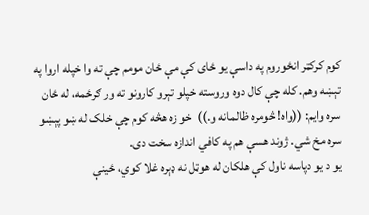کوم کرکټر انځوروم په داسې یو ځای کې مې ځان مومم چې ته وا خپله اروا په تېښه وهم. کله چې کال دوه وروسته خپلو تېرو کارونو ته ور ګرځمه، له ځان سره وایم: ((واه! څومره ظالمانه و.))  خو زه هڅه کوم چې خلک له ښو پېښو سره مخ شي. ژوند هسې هم په کافي اندازه سخت دی.
یو د یو دپاسه ناول کې هلکان له هوټل نه ډېره غلا کوي، ځينې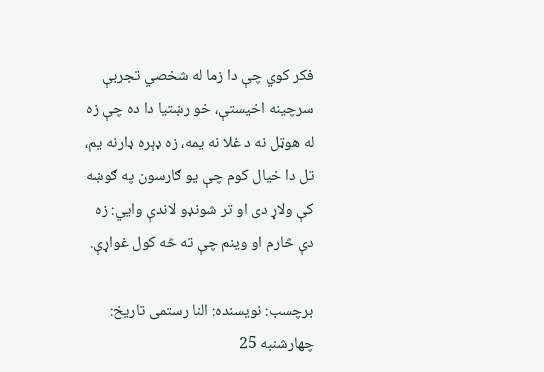فکر کوي چې دا زما له شخصي تجربې سرچینه اخیستې، خو رښتيا دا ده چې زه له هوټل نه د غلا نه یمه، زه ډېره ډارنه یم، تل دا خیال کوم چې یو ګارسون په ګوښه کې ولاړ دی او تر شونډو لاندې وايي: زه دې څارم او وینم چې ته څه کول غواړې.

برچسب: نویسنده: النا رستمی تاريخ: چهارشنبه 25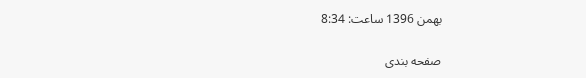بهمن 1396 ساعت: 8:34

صفحه بندی